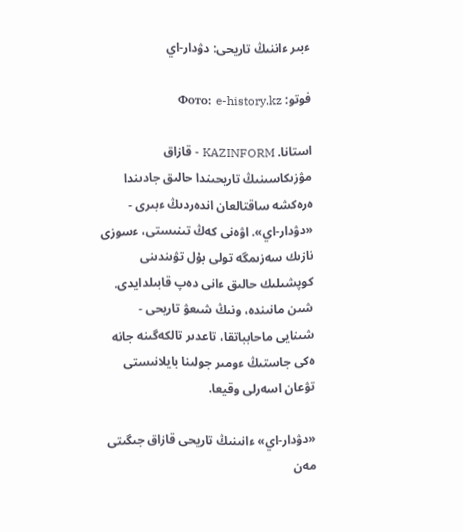ءبىر ءاننىڭ تاريحى: دۋدار-اي

فوتو: Фото: e-history.kz

استانا. KAZINFORM - قازاق مۋزىكاسىنىڭ تاريحىندا حالىق جادىندا ەرەكشە ساقتالعان اندەردىڭ ءبىرى - «دۋدار-اي». اۋەنى كەڭ تىنىستى، ءسوزى نازىك سەزىمگە تولى بۇل تۋىندىنى كوپشىلىك حالىق ءانى دەپ قابىلدايدى. شىن مانىندە، ونىڭ شىعۋ تاريحى - شىنايى ماحابباتقا، تاعدىر تالكەگىنە جانە ەكى جاستىڭ ءومىر جولىنا بايلانىستى تۋعان اسەرلى وقيعا.

«دۋدار-اي» ءانىنىڭ تاريحى قازاق جىگىتى مەن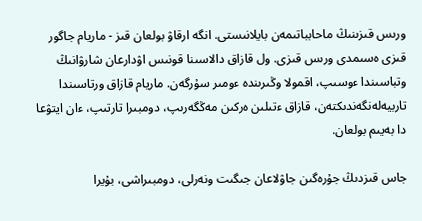ورىس قىزىنىڭ ماحابباتىمەن بايلانىستى. انگە ارقاۋ بولعان قىز - ماريام جاگور قىزى ەسىمدى ورىس قىزى. ول قازاق دالاسىنا قونىس اۋدارعان شارۋانىڭ وتباسىندا ءوسىپ، اقمولا وڭىرىندە ءومىر سۇرگەن. ماريام قازاق ورتاسىندا تاربيەلەنگەندىكتەن، قازاق ءتىلىن ەركىن مەڭگەرىپ، دومبىرا تارتىپ، ءان ايتۋعا دا بەيىم بولعان.

جاس قىزدىڭ جۇرەگىن جاۋلاعان جىگىت ونەرلى، دومبىراشى، بۇيرا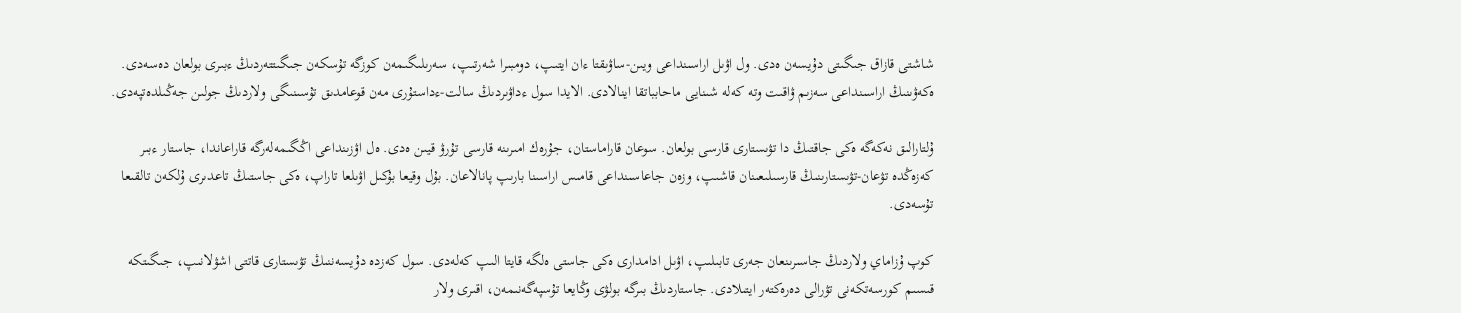شاشتى قازاق جىگىتى دۇيسەن ەدى. ول اۋىل اراسىنداعى ويىن-ساۋىقتا ءان ايتىپ، دومبىرا شەرتىپ، سەرىلىگىمەن كوزگە تۇسكەن جىگىتتەردىڭ ءبىرى بولعان دەسەدى. ەكەۋىنىڭ اراسىنداعى سەزىم ۋاقىت وتە كەلە شىنايى ماحابباتقا اينالادى. الايدا سول ءداۋىردىڭ سالت-ءداستۇرى مەن قوعامدىق تۇسىنىگى ولاردىڭ جولىن جەڭىلدەتپەدى.

ۇلتارالىق نەكەگە ەكى جاقتىڭ دا تۋىستارى قارسى بولعان. سوعان قاراماستان، جۇرەك امىرىنە قارسى تۇرۋ قيىن ەدى. ەل اۋزىنداعى اڭگىمەلەرگە قاراعاندا، جاستار ءبىر كەزەڭدە تۋعان-تۋىستارىنىڭ قارسىلىعىنان قاشىپ، وزەن جاعاسىنداعى قامىس اراسىنا بارىپ پانالاعان. بۇل وقيعا بۇكىل اۋىلعا تاراپ، ەكى جاستىڭ تاعدىرى ۇلكەن تالقىعا تۇسەدى.

كوپ ۇزاماي ولاردىڭ جاسىرىنعان جەرى تابىلىپ، اۋىل ادامدارى ەكى جاستى ەلگە قايتا الىپ كەلەدى. سول كەزدە دۇيسەننىڭ تۋىستارى قاتتى اشۋلانىپ، جىگىتكە قىسىم كورسەتكەنى تۋرالى دەرەكتەر ايتىلادى. جاستاردىڭ بىرگە بولۋى وڭايعا تۇسپەگەنىمەن، اقىرى ولار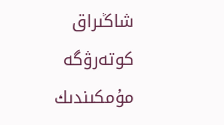شاڭىراق كوتەرۋگە مۇمكىندىك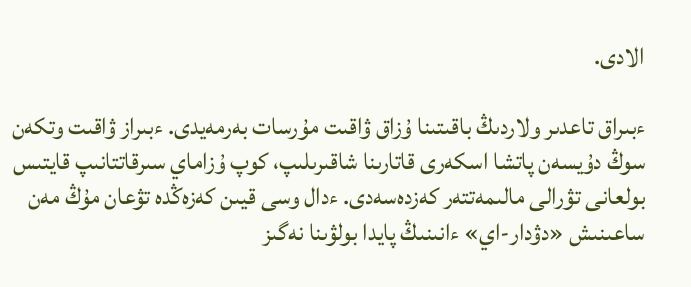الادى.

ءبىراق تاعدىر ولاردىڭ باقىتىنا ۇزاق ۋاقىت مۇرسات بەرمەيدى. ءبىراز ۋاقىت وتكەن سوڭ دۇيسەن پاتشا اسكەرى قاتارىنا شاقىرىلىپ، كوپ ۇزاماي سىرقاتتانىپ قايتىس بولعانى تۋرالى مالىمەتتەر كەزدەسەدى. ءدال وسى قيىن كەزەڭدە تۋعان مۇڭ مەن ساعىنىش «دۋدار-اي» ءانىنىڭ پايدا بولۋىنا نەگىز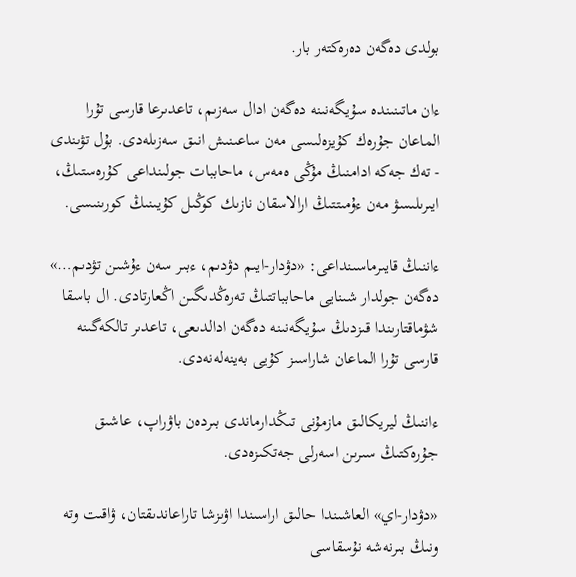بولدى دەگەن دەرەكتەر بار.

ءان ماتىنىندە سۇيگەنىنە دەگەن ادال سەزىم، تاعدىرعا قارسى تۇرا الماعان جۇرەك كۇيزەلىسى مەن ساعىنىش انىق سەزىلەدى. بۇل تۋىندى - تەك جەكە ادامنىڭ مۇڭى ەمەس، ماحاببات جولىنداعى كۇرەستىڭ، ايىرىلىسۋ مەن ءۇمىتتىڭ ارالاسقان نازىك كوڭىل كۇيىنىڭ كورىنىسى.

ءاننىڭ قايىرماسىنداعى: «دۋدار-ايىم دۋدىم، ءبىر سەن ءۇشىن تۋدىم…» دەگەن جولدار شىنايى ماحابباتتىڭ تەرەڭدىگىن اڭعارتادى. ال باسقا شۋماقتارىندا قىزدىڭ سۇيگەنىنە دەگەن ادالدىعى، تاعدىر تالكەگىنە قارسى تۇرا الماعان شاراسىز كۇيى بەينەلەنەدى.

ءاننىڭ ليريكالىق مازمۇنى تىڭدارماندى بىردەن باۋراپ، عاشىق جۇرەكتىڭ سىرىن اسەرلى جەتكىزەدى.

«دۋدار-اي» العاشىندا حالىق اراسىندا اۋىزشا تاراعاندىقتان، ۋاقىت وتە ونىڭ بىرنەشە نۇسقاسى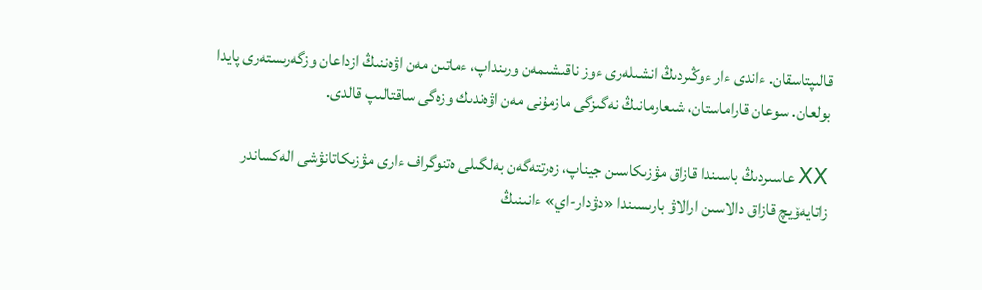قالىپتاسقان. ءاندى ءار ءوڭىردىڭ انشىلەرى ءوز ناقىشىمەن ورىنداپ، ءماتىن مەن اۋەننىڭ ازداعان وزگەرىستەرى پايدا بولعان. سوعان قاراماستان، شىعارمانىڭ نەگىزگى مازمۇنى مەن اۋەندىك وزەگى ساقتالىپ قالدى.

ⅩⅩ عاسىردىڭ باسىندا قازاق مۋزىكاسىن جيناپ، زەرتتەگەن بەلگىلى ەتنوگراف ءارى مۋزىكاتانۋشى الەكساندر زاتايەۆيچ قازاق دالاسىن ارالاۋ بارىسىندا «دۋدار-اي» ءانىنىڭ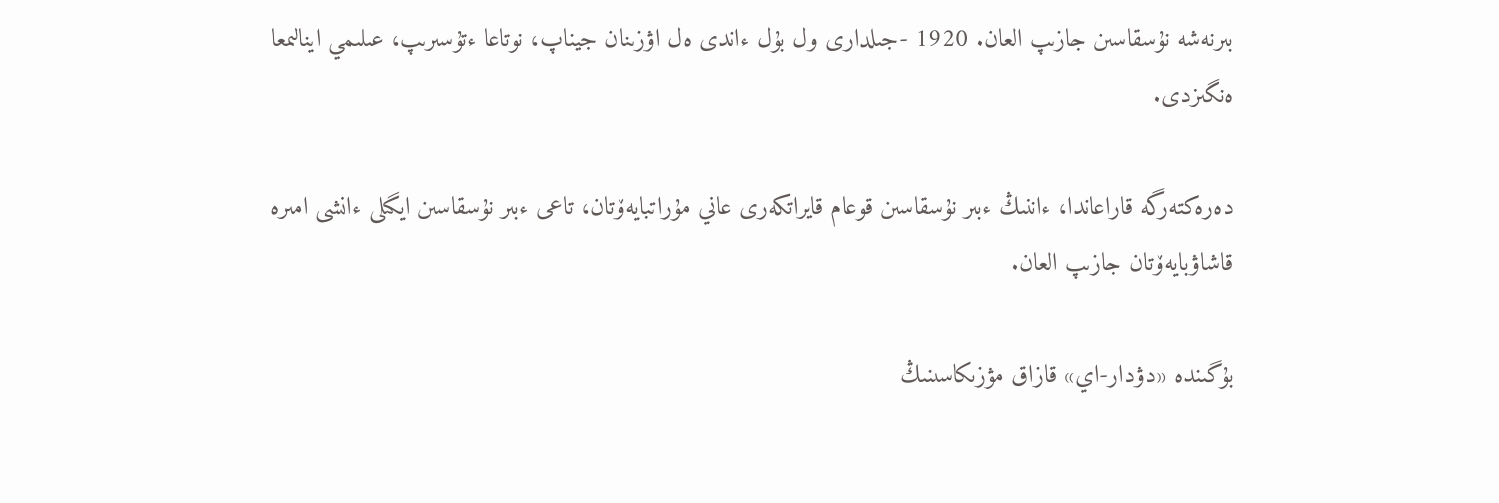بىرنەشە نۇسقاسىن جازىپ العان. 1920 -جىلدارى ول بۇل ءاندى ەل اۋزىنان جيناپ، نوتاعا ءتۇسىرىپ، عىلىمي اينالىمعا ەنگىزدى.

دەرەكتەرگە قاراعاندا، ءاننىڭ ءبىر نۇسقاسىن قوعام قايراتكەرى عاني مۇراتبايەۆتان، تاعى ءبىر نۇسقاسىن ايگىلى ءانشى امىرە قاشاۋبايەۆتان جازىپ العان.

بۇگىندە «دۋدار-اي» قازاق مۋزىكاسىنىڭ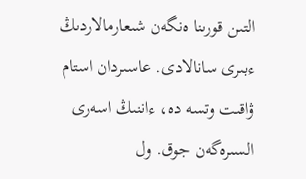التىن قورىنا ەنگەن شىعارمالاردىڭ ءبىرى سانالادى. عاسىردان استام ۋاقىت وتسە دە، ءاننىڭ اسەرى السىرەگەن جوق. ول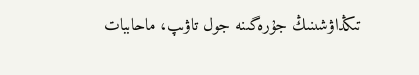تىڭداۋشىنىڭ جۇرەگىنە جول تاۋىپ، ماحاببات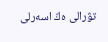تۋرالى ەڭ اسەرلى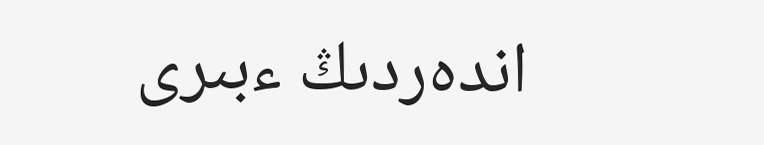اندەردىڭ ءبىرى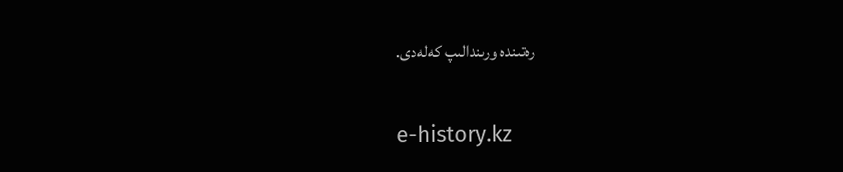رەتىندە ورىندالىپ كەلەدى.

e-history.kz